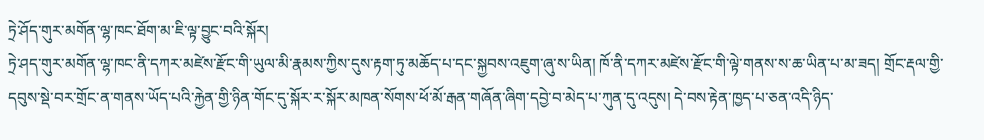ཏྲེ་ཤོད་གུར་མགོན་ལྷ་ཁང་ཐོག་མ་ཇི་ལྟ་བྱུང་བའི་སྐོར།
ཏྲེ་ཤད་གུར་མགོན་ལྷ་ཁང་ནི་དཀར་མཛེས་རྫོང་གི་ཡུལ་མི་རྣམས་ཀྱིས་དུས་རྟག་ཏུ་མཆོད་པ་དང་སྐྱབས་འཇུག་ཞུ་ས་ཡིན། ཁོ་ནི་དཀར་མཛེས་རྫོང་གི་ལྟེ་གནས་ས་ཆ་ཡིན་པ་མ་ཟད། གྲོང་རྡལ་གྱི་དབུས་སྡེ་བར་གྲོང་ན་གནས་ཡོད་པའི་རྐྱེན་གྱི་ཉིན་གོང་དུ་སྐོར་ར་སྐོར་མཁན་སོགས་ཕོ་མོ་རྒན་གཞོན་ཞིག་དབྱེ་བ་མེད་པ་ཀུན་དུ་འདུས། དེ་བས་རྟེན་ཁྱད་པ་ཅན་འདི་ཉིད་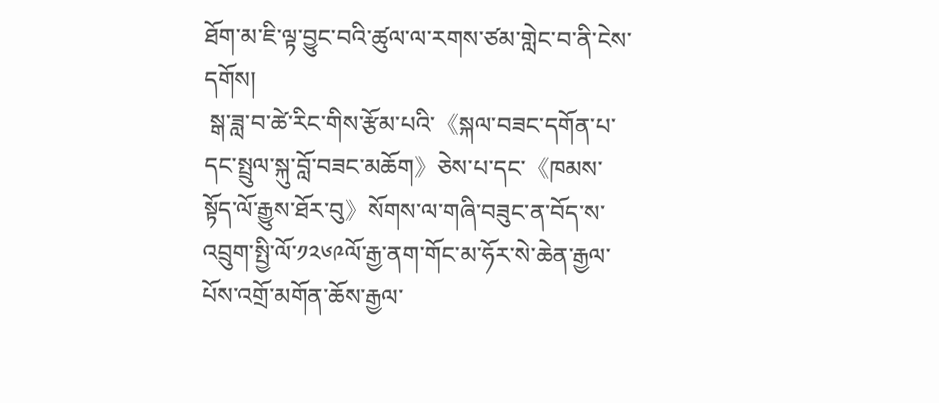ཐོག་མ་ཇི་ལྟ་བྱུང་བའི་ཚུལ་ལ་རགས་ཙམ་གླེང་བ་ནི་ངེས་དགོས།
 སྒ་ཟླ་བ་ཚེ་རིང་གིས་རྩོམ་པའི་《སྐལ་བཟང་དགོན་པ་དང་སྤྲུལ་སྐུ་བློ་བཟང་མཆོག》ཅེས་པ་དང་《ཁམས་སྟོད་ལོ་རྒྱུས་ཐོར་བུ》སོགས་ལ་གཞི་བཟུང་ན་བོད་ས་འབྲུག་སྤྱི་ལོ་༡༢༦༩ལོ་རྒྱ་ནག་གོང་མ་ཧོར་སེ་ཆེན་རྒྱལ་པོས་འགྲོ་མགོན་ཆོས་རྒྱལ་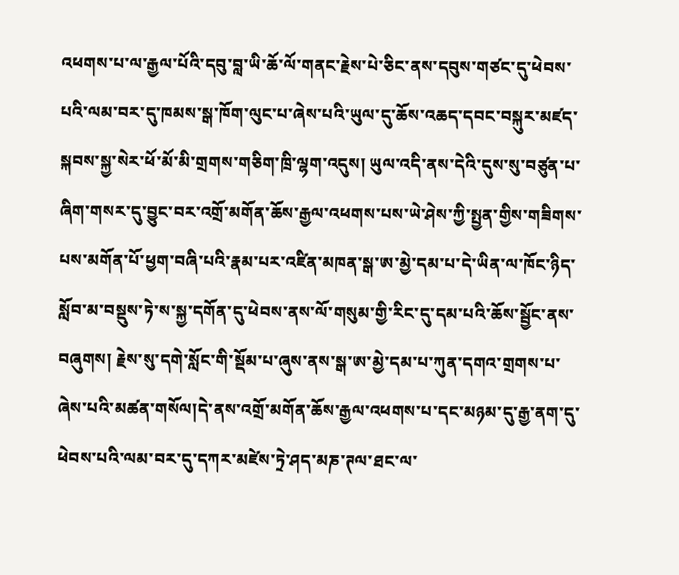འཕགས་པ་ལ་རྒྱལ་པོའི་དབུ་བླ་ཡི་ཆོ་ལོ་གནང་རྗེས་པེ་ཅིང་ནས་དབུས་གཙང་དུ་ཕེབས་པའི་ལམ་བར་དུ་ཁམས་སྒ་ཁོག་ལུང་པ་ཞེས་པའི་ཡུལ་དུ་ཆོས་འཆད་དབང་བསྐུར་མཛད་སྐབས་སྐྱ་སེར་ཕོ་མོ་མི་གྲགས་གཅིག་ཁྲི་ལྷག་འདུས། ཡུལ་འདི་ནས་དེའི་དུས་སུ་བཙུན་པ་ཞིག་གསར་དུ་བྱུང་བར་འགྲོ་མགོན་ཆོས་རྒྱལ་འཕགས་པས་ཡེ་ཤེས་ཀྱི་སྤྱན་གྱིས་གཟིགས་པས་མགོན་པོ་ཕྱག་བཞི་པའི་རྣམ་པར་འཛིན་མཁན་སྒ་ཨ་མྱེ་དམ་པ་དེ་ཡིན་ལ་ཁོང་ཉིད་སློབ་མ་བསྡུས་ཏེ་ས་སྐྱ་དགོན་དུ་ཕེབས་ནས་ལོ་གསུམ་གྱི་རིང་དུ་དམ་པའི་ཆོས་སྦྱོང་ནས་བཞུགས། རྗེས་སུ་དགེ་སློང་གི་སྡོམ་པ་ཞུས་ནས་སྒ་ཨ་མྱེ་དམ་པ་ཀུན་དགའ་གྲགས་པ་ཞེས་པའི་མཚན་གསོལ།དེ་ནས་འགྲོ་མགོན་ཆོས་རྒྱལ་འཕགས་པ་དང་མཉམ་དུ་རྒྱ་ནག་དུ་ཕེབས་པའི་ལམ་བར་དུ་དཀར་མཛེས་ཏྲེ་ཤད་མཎ་ཊལ་ཐང་ལ་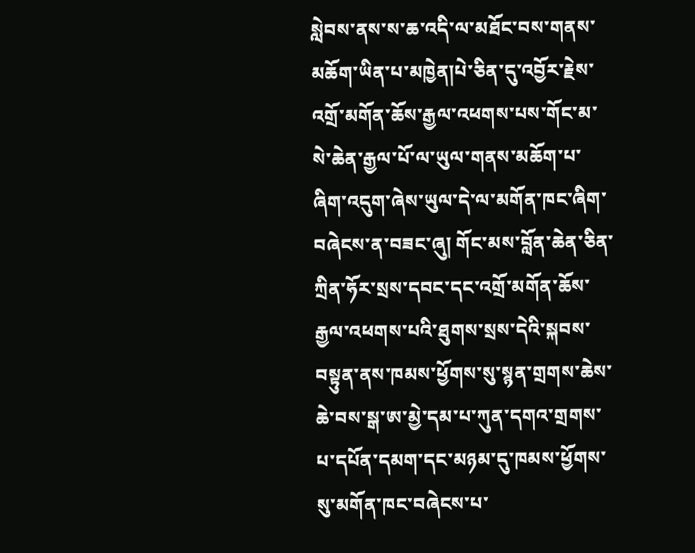སླེབས་ནས་ས་ཆ་འདི་ལ་མཐོང་བས་གནས་མཆོག་ཡིན་པ་མཁྱེན།པེ་ཅིན་དུ་འབྱོར་རྗེས་འགྲོ་མགོན་ཆོས་རྒྱལ་འཕགས་པས་གོང་མ་སེ་ཆེན་རྒྱལ་པོ་ལ་ཡུལ་གནས་མཆོག་པ་ཞིག་འདུག་ཞེས་ཡུལ་དེ་ལ་མགོན་ཁང་ཞིག་བཞེངས་ན་བཟང་ཞུ། གོང་མས་བློན་ཆེན་ཅིན་ཀྲིན་ཧོར་སྲས་དབང་དང་འགྲོ་མགོན་ཆོས་རྒྱལ་འཕགས་པའི་ཐུགས་སྲས་དེའི་སྐབས་བསྟུན་ནས་ཁམས་ཕྱོགས་སུ་སྙན་གྲགས་ཆེས་ཆེ་བས་སྒ་ཨ་མྱེ་དམ་པ་ཀུན་དགའ་གྲགས་པ་དཔོན་དམག་དང་མཉམ་དུ་ཁམས་ཕྱོགས་སུ་མགོན་ཁང་བཞེངས་པ་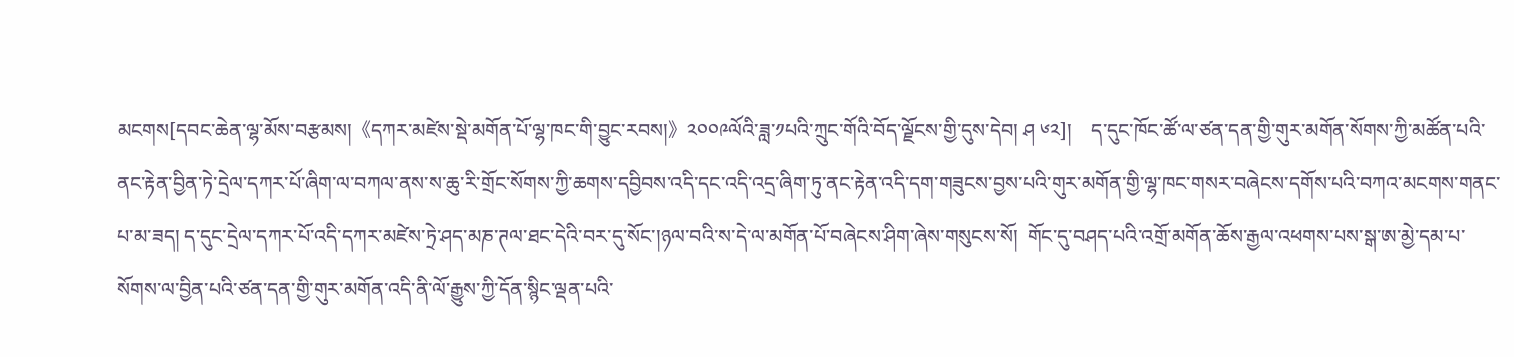མངགས[དབང་ཆེན་ལྷ་མོས་བརྩམས།《དཀར་མཛེས་སྡེ་མགོན་པོ་ལྷ་ཁང་གི་བྱུང་རབས།》༢༠༠༩ལོའི་ཟླ་༡པའི་ཀྲུང་གོའི་བོད་ལྗོངས་གྱི་དུས་དེབ། ཤ ༦༢]།    ད་དུང་ཁོང་ཚོ་ལ་ཙན་དན་གྱི་གུར་མགོན་སོགས་ཀྱི་མཚོན་པའི་ནང་རྟེན་བྱིན་ཏེ་དྲེལ་དཀར་པོ་ཞིག་ལ་བཀལ་ནས་ས་ཆུ་རི་གྲོང་སོགས་ཀྱི་ཆགས་དབྱིབས་འདི་དང་འདི་འདྲ་ཞིག་ཏུ་ནང་རྟེན་འདི་དག་གཟུངས་བྱས་པའི་གུར་མགོན་གྱི་ལྷ་ཁང་གསར་བཞེངས་དགོས་པའི་བཀའ་མངགས་གནང་པ་མ་ཟད། ད་དུང་དྲེལ་དཀར་པོ་འདི་དཀར་མཛེས་ཏྲེ་ཤད་མཎ་ཊལ་ཐང་དེའི་བར་དུ་སོང་།ཉལ་བའི་ས་དེ་ལ་མགོན་པོ་བཞེངས་ཤིག་ཞེས་གསུངས་སོ།  གོང་དུ་བཤད་པའི་འགྲོ་མགོན་ཆོས་རྒྱལ་འཕགས་པས་སྒ་ཨ་མྱེ་དམ་པ་སོགས་ལ་བྱིན་པའི་ཙན་དན་གྱི་གུར་མགོན་འདི་ནི་ལོ་རྒྱུས་ཀྱི་དོན་སྙིང་ལྡན་པའི་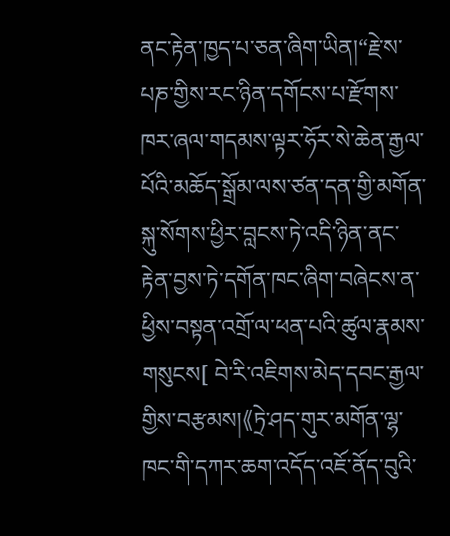ནང་རྟེན་ཁྱད་པ་ཅན་ཞིག་ཡིན།“རྗེ་ས་པཎ་གྱིས་རང་ཉིན་དགོངས་པ་རྫོགས་ཁར་ཞལ་གདམས་ལྟར་ཧོར་སེ་ཆེན་རྒྱལ་པོའི་མཆོད་སྒྲོམ་ལས་ཙན་དན་གྱི་མགོན་སྐུ་སོགས་ཕྱིར་བླངས་ཏེ་འདི་ཉིན་ནང་རྟེན་བྱས་ཏེ་དགོན་ཁང་ཞིག་བཞེངས་ན་ཕྱིས་བསྟན་འགྲོ་ལ་ཕན་པའི་ཚུལ་རྣམས་གསུངས[ བེ་རི་འཇིགས་མེད་དབང་རྒྱལ་གྱིས་བརྩམས།《ཏྲེ་ཤད་གུར་མགོན་ལྷ་ཁང་གི་དཀར་ཆག་འདོད་འཇོ་ནོད་བུའི་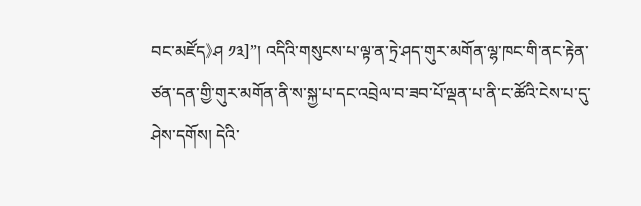བང་མཛོད》ཤ ༡༣]”། འདིའི་གསུངས་པ་ལྟ་ན་ཏྲེ་ཤད་གུར་མགོན་ལྷ་ཁང་གི་ནང་རྟེན་ཙན་དན་གྱི་གུར་མགོན་ནི་ས་སྐྱ་པ་དང་འབྲེལ་བ་ཟབ་པོ་ལྡན་པ་ནི་ང་ཚོའི་ངེས་པ་དུ་ཤེས་དགོས། དེའི་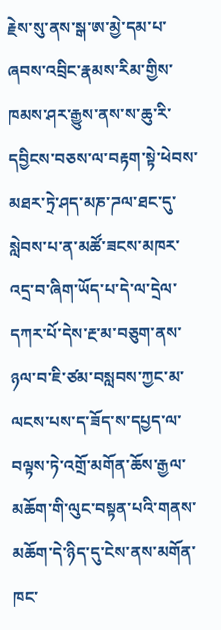རྗེས་སུ་ནས་སྒ་ཨ་མྱེ་དམ་པ་ཞབས་འབྲིང་རྣམས་རིམ་གྱིས་ཁམས་ཤར་རྒྱུས་ནས་ས་ཆུ་རི་དབྱིངས་བཅས་ལ་བརྟག་སྟེ་ཕེབས་མཐར་ཏྲེ་ཤད་མཎ་ཌལ་ཐང་དུ་སླེབས་པ་ན་མཚོ་ཟངས་མཁར་འདྲ་བ་ཞིག་ཡོད་པ་དེ་ལ་དྲེལ་དཀར་པོ་དེས་རྔ་མ་བཅུག་ནས་ཉལ་བ་ཇི་ཙམ་བསླབས་ཀྱང་མ་ལངས་པས་ད་ཟོད་ས་དཔྱད་ལ་བལྟས་ཏེ་འགྲོ་མགོན་ཆོས་རྒྱལ་མཆོག་གི་ལུང་བསྟན་པའི་གནས་མཆོག་དེ་ཉིད་དུ་ངེས་ནས་མགོན་ཁང་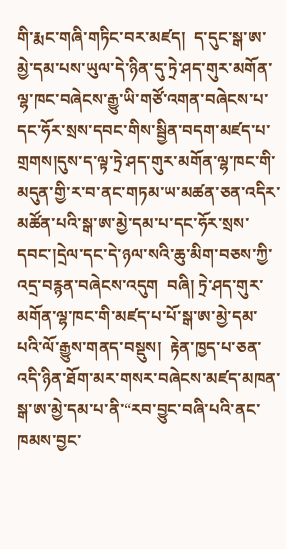གི་རྨང་གཞི་གཏིང་བར་མཛད།  ད་དུང་སྒ་ཨ་མྱེ་དམ་པས་ཡུལ་དེ་ཉིན་དུ་ཏྲེ་ཤད་གུར་མགོན་ལྷ་ཁང་བཞེངས་རྒྱུ་ཡི་གཙོ་འགན་བཞེངས་པ་དང་ཧོར་སྲས་དབང་གིས་སྦྱིན་བདག་མཛད་པ་གྲགས།དུས་ད་ལྟ་ཏྲེ་ཤད་གུར་མགོན་ལྷ་ཁང་གི་མདུན་གྱི་ར་བ་ནང་གཏམ་ཡ་མཚན་ཅན་འདིར་མཚོན་པའི་སྒ་ཨ་མྱེ་དམ་པ་དང་ཧོར་སྲས་དབང་།དྲེལ་དང་དེ་ཉལ་སའི་ཆུ་མིག་བཅས་ཀྱི་འདྲ་བརྙན་བཞེངས་འདུག  བཞི། ཏྲེ་ཤད་གུར་མགོན་ལྷ་ཁང་གི་མཛད་པ་པོ་སྒ་ཨ་མྱེ་དམ་པའི་ལོ་རྒྱུས་གནད་བསྡུས།  རྟེན་ཁྱད་པ་ཅན་འདི་ཉིན་ཐོག་མར་གསར་བཞེངས་མཛད་མཁན་སྒ་ཨ་མྱེ་དམ་པ་ནི་“རབ་བྱུང་བཞི་པའི་ནང་ཁམས་བྱང་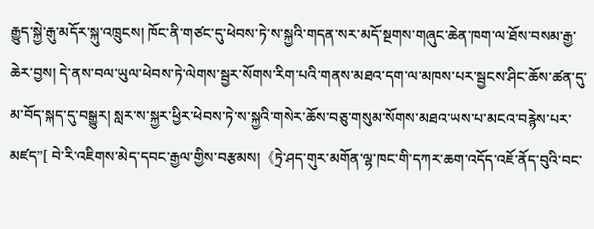རྒྱུད་སྐྱེ་རྒུ་མདོར་སྐུ་འཁྲུངས། ཁོང་ནི་གཙང་དུ་ཕེབས་ཏེ་ས་སྐྱའི་གདན་སར་མདོ་སྔགས་གཞུང་ཆེན་ཁག་ལ་ཐོས་བསམ་རྒྱ་ཆེར་བྱས། དེ་ནས་བལ་ཡུལ་ཕེབས་ཏེ་ལེགས་སྦྱར་སོགས་རིག་པའི་གནས་མཐའ་དག་ལ་མཁས་པར་སྦྱངས་ཤིང་ཆོས་ཚན་དུ་མ་བོད་སྐད་དུ་བསྒྱུར། སླར་ས་སྐྱར་ཕྱིར་ཕེབས་ཏེ་ས་སྐྱའི་གསེར་ཆོས་བཅུ་གསུམ་སོགས་མཐའ་ཡས་པ་མངའ་བརྙེས་པར་མཛད”[ བེ་རི་འཇིགས་མེད་དབང་རྒྱལ་གྱིས་བརྩམས།《ཏྲེ་ཤད་གུར་མགོན་ལྷ་ཁང་གི་དཀར་ཆག་འདོད་འཇོ་ནོད་བུའི་བང་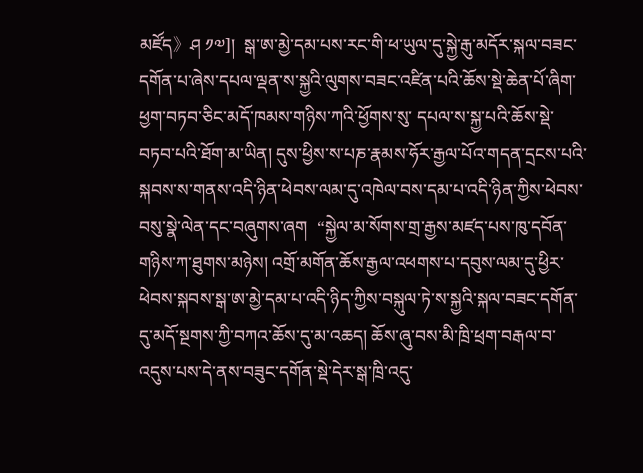མཛོད》ཤ ༡༧]།  སྒ་ཨ་མྱེ་དམ་པས་རང་གི་ཕ་ཡུལ་དུ་སྐྱེ་རྒུ་མདོར་སྐལ་བཟང་དགོན་པ་ཞེས་དཔལ་ལྡན་ས་སྐྱའི་ལུགས་བཟང་འཛིན་པའི་ཆོས་སྡེ་ཆེན་པོ་ཞིག་ཕྱག་བཏབ་ཅིང་མདོ་ཁམས་གཉིས་ཀའི་ཕྱོགས་སུ་ དཔལ་ས་སྐྱ་པའི་ཆོས་སྡེ་བཏབ་པའི་ཐོག་མ་ཡིན། དུས་ཕྱིས་ས་པཎ་རྣམས་ཧོར་རྒྱལ་པོའ་གདན་དྲངས་པའི་སྐབས་ས་གནས་འདི་ཉིན་ཕེབས་ལམ་དུ་འཁེལ་བས་དམ་པ་འདི་ཉིན་ཀྱིས་ཕེབས་བསུ་སྣེ་ལེན་དང་བཞུགས་ཞག  “སྐྱེལ་མ་སོགས་གྲ་རྒྱས་མཛད་པས་ཁུ་དབོན་གཉིས་ཀ་ཐུགས་མཉེས། འགྲོ་མགོན་ཆོས་རྒྱལ་འཕགས་པ་དབུས་ལམ་དུ་ཕྱིར་ཕེབས་སྐབས་སྒ་ཨ་མྱེ་དམ་པ་འདི་ཉིད་ཀྱིས་བསྐུལ་ཏེ་ས་སྐྱའི་སྐལ་བཟང་དགོན་དུ་མདོ་སྔགས་ཀྱི་བཀའ་ཆོས་དུ་མ་འཆད། ཆོས་ཞུ་བས་མི་ཁྲི་ཕྲག་བརྒལ་བ་འདུས་པས་དེ་ནས་བཟུང་དགོན་སྡེ་དེར་སྒ་ཁྲི་འདུ་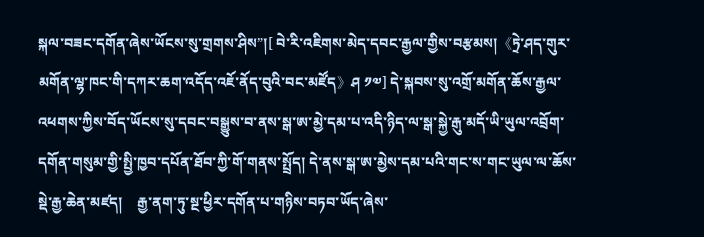སྐལ་བཟང་དགོན་ཞེས་ཡོངས་སུ་གྲགས་ཤིས”།[ བེ་རི་འཇིགས་མེད་དབང་རྒྱལ་གྱིས་བརྩམས།《ཏྲེ་ཤད་གུར་མགོན་ལྷ་ཁང་གི་དཀར་ཆག་འདོད་འཇོ་ནོད་བུའི་བང་མཛོད》ཤ ༡༧] དེ་སྐབས་སུ་འགྲོ་མགོན་ཆོས་རྒྱལ་འཕགས་ཀྱིས་བོད་ཡོངས་སུ་དབང་བསྒྱུས་བ་ནས་སྒ་ཨ་མྱེ་དམ་པ་འདི་ཉིད་ལ་སྒ་སྐྱེ་རྒུ་མདོ་ཡི་ཡུལ་འབྲོག་དགོན་གསུམ་གྱི་སྤྱི་ཁྱབ་དཔོན་ཐོབ་ཀྱི་གོ་གནས་སྤྲོད། དེ་ནས་སྒ་ཨ་མྱེས་དམ་པའི་གང་ས་གང་ཡུལ་ལ་ཆོས་སྡེ་རྒྱ་ཆེན་མཛད།    རྒྱ་ནག་ཏུ་སྔ་ཕྱིར་དགོན་པ་གཉིས་བཏབ་ཡོད་ཞེས་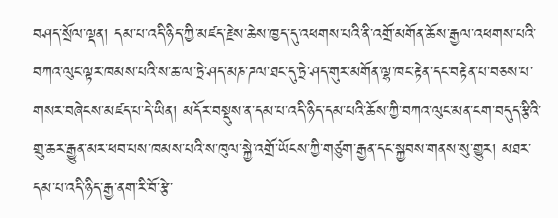བཤད་སྲོལ་ལྡན། དམ་པ་འདི་ཉིད་ཀྱི་མཛད་རྗེས་ཆེས་ཁྱད་དུ་འཕགས་པའི་ནི་འགྲོ་མགོན་ཆོས་རྒྱལ་འཕགས་པའི་བཀའ་ལུང་ལྟར་ཁམས་པའི་ས་ཆ་ལ་ཏྲེ་ཤད་མཎ་ཌལ་ཐང་དུ་ཏྲེ་ཤད་གུར་མགོན་ལྷ་ཁང་རྟེན་དང་བརྟེན་པ་བཅས་པ་གསར་བཞེངས་མཛད་པ་དེ་ཡིན། མདོར་བསྡུས་ན་དམ་པ་འདི་ཉིད་དམ་པའི་ཆོས་ཀྱི་བཀའ་ལུང་མན་ངག་བདུད་རྩིའི་གྲུ་ཆར་རྒྱུན་མར་ཕབ་པས་ཁམས་པའི་ས་ཁུལ་སྐྱེ་འགྲོ་ཡོངས་ཀྱི་གཙུག་རྒྱན་དང་སྐྱབས་གནས་སུ་གྱུར། མཐར་དམ་པ་འདི་ཉིད་རྒྱ་ནག་རི་བོ་རྩེ་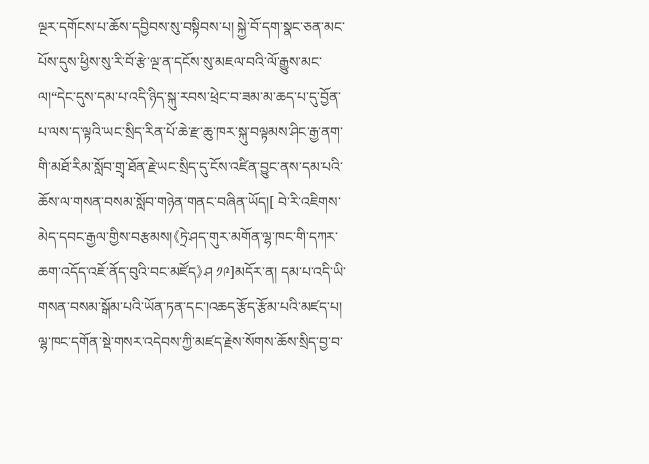ལྔར་དགོངས་པ་ཆོས་དབྱིབས་སུ་བསྟིབས་པ། སྐྱེ་བོ་དག་སྣང་ཅན་མང་པོས་དུས་ཕྱིས་སུ་རི་བོ་རྩེ་ལྔ་ན་དངོས་སུ་མཇལ་བའི་ལོ་རྒྱུས་མང་ལ།“དེང་དུས་དམ་པ་འདི་ཉིད་སྐུ་རབས་ཕྲེང་བ་ཟམ་མ་ཆད་པ་དུ་བྱོན་པ་ལས་ད་ལྟའི་ཡང་སྲིད་རིན་པོ་ཆེ་རྫ་ཆུ་ཁར་སྐུ་བལྟམས་ཤིང་རྒྱ་ནག་གི་མཐོ་རིམ་སློབ་གྲྭ་ཐོན་རྗེ་ཡང་སྲིད་དུ་ངོས་འཛིན་བྱུང་ནས་དམ་པའི་ཆོས་ལ་གསན་བསམ་སློབ་གཉེན་གནང་བཞིན་ཡོད།[ བེ་རི་འཇིགས་མེད་དབང་རྒྱལ་གྱིས་བརྩམས།《ཏྲེ་ཤད་གུར་མགོན་ལྷ་ཁང་གི་དཀར་ཆག་འདོད་འཇོ་ནོད་བུའི་བང་མཛོད》ཤ ༡༩]མདོར་ན། དམ་པ་འདི་ཡི་གསན་བསམ་སྒོམ་པའི་ཡོན་ཏན་དང་།འཆད་རྩོད་རྩོམ་པའི་མཛད་པ། ལྷ་ཁང་དགོན་སྡེ་གསར་འདེབས་ཀྱི་མཛད་རྗེས་སོགས་ཆོས་སྲིད་བྱ་བ་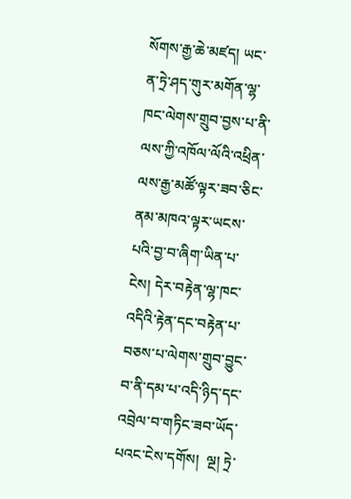སོགས་རྒྱ་ཆེ་མཛད། ཡང་ན་ཏྲེ་ཤད་གུར་མགོན་ལྷ་ཁང་ལེགས་གྲུབ་བྱས་པ་ནི་ལས་ཀྱི་འཁོལ་ལོའི་འཕྲིན་ལས་རྒྱ་མཚོ་ལྟར་ཟབ་ཅིང་ནམ་མཁའ་ལྟར་ཡངས་པའི་བྱ་བ་ཞིག་ཡིན་པ་ངེས། དེར་བརྟེན་ལྷ་ཁང་འདིའི་རྟེན་དང་བརྟེན་པ་བཅས་པ་ལེགས་གྲུབ་བྱུང་བ་ནི་དམ་པ་འདི་ཉིད་དང་འབྲེལ་བ་གཏིང་ཟབ་ཡོད་པའང་ངེས་དགོས།  ལྔ། ཏྲེ་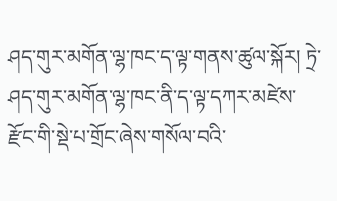ཤད་གུར་མགོན་ལྷ་ཁང་ད་ལྟ་གནས་ཚུལ་སྐོར། ཏྲེ་ཤད་གུར་མགོན་ལྷ་ཁང་ནི་ད་ལྟ་དཀར་མཛེས་རྫོང་གི་སྡེ་པ་གྲོང་ཞེས་གསོལ་བའི་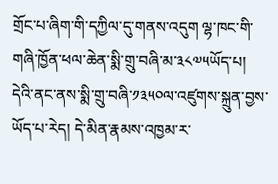གྲོང་པ་ཞིག་གི་དཀྱིལ་དུ་གནས་འདུག ལྷ་ཁང་གི་གཞི་ཁྱོན་ཕལ་ཆེན་སྨི་གྲུ་བཞི་མ་༣༨༧༥ཡོད་པ། དེའི་ནང་ནས་སྨི་གྲུ་བཞི་༡༣༥༠ལ་འཛུགས་སྐྲུན་བྱས་ཡོད་པ་རེད། དེ་མིན་རྣམས་འཁྱམ་ར་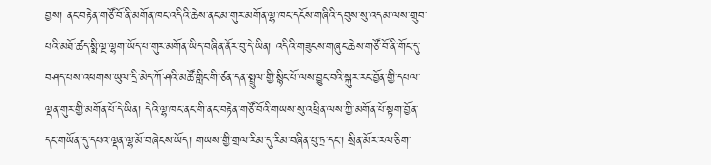བྱས། ནང་བརྟེན་གཙོ་བོ་ནི་མགོན་ཁང་འདིའི་ཆེས་ནང་མ་གུར་མགོན་ལྷ་ཁང་དངོས་གཞིའི་དབུས་སུ་འདམ་ལས་གྲུབ་པའི་མཐོ་ཚད་སྨི་ལྔ་ལྷག་ཡོད་པ་གུར་མགོན་ཡིད་བཞིན་ནོར་བུ་དེ་ཡིན། འདིའི་གཟུངས་གཞུང་ཆེས་གཙོ་བོ་ནི་གོང་དུ་བཤད་པས་འཕགས་ཡུལ་དྲི་མེད་ཀོ་ཤའི་མཚོ་གླིང་གི་ཙན་དན་སྤྲུལ་གྱི་སྙིང་པོ་ལས་བྱུང་བའི་སྐུར་རང་བྱོན་གྱི་དཔལ་ལྡན་གུར་གྱི་མགོན་པོ་དེ་ཡིན། དེའི་ལྷ་ཁང་ནང་གི་ནང་བརྟེན་གཙོ་བོའི་གཡས་སུ་འཕྲིན་ལས་ཀྱི་མགོན་པོ་སྟག་བྱོན་དང་གཡོན་དུ་དཔའ་ལྡན་ལྷ་མོ་བཞེངས་ཡོད། གཡས་གྱི་གྲལ་རིམ་དུ་རིམ་བཞིན་པུ་ཏྲ་དང་། སྲིན་མོར་རལ་ཅིག་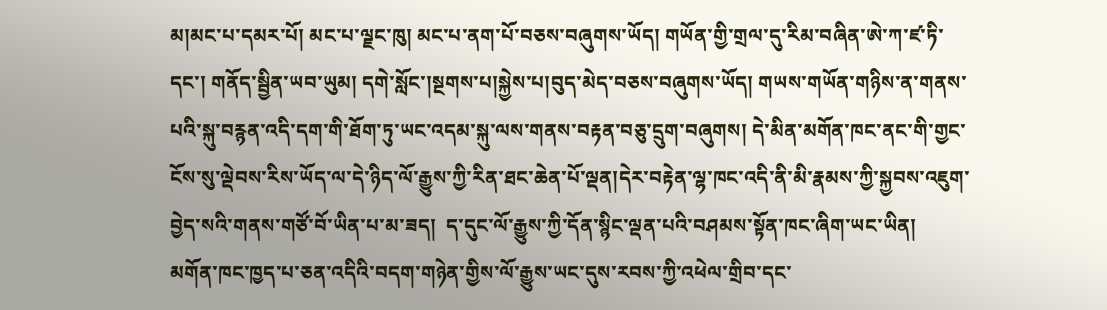མ།མང་པ་དམར་པོ། མང་པ་ལྗང་ཁུ། མང་པ་ནག་པོ་བཅས་བཞུགས་ཡོད། གཡོན་གྱི་གྲལ་དུ་རིམ་བཞིན་ཨེ་ཀ་ཛ་ཏི་དང་། གནོད་སྦྱིན་ཡབ་ཡུམ། དགེ་སློང་།སྔགས་པ།སྐྱེས་པ།བུད་མེད་བཅས་བཞུགས་ཡོད། གཡས་གཡོན་གཉིས་ན་གནས་པའི་སྐུ་བརྙན་འདི་དག་གི་ཐོག་ཏུ་ཡང་འདམ་སྐུ་ལས་གནས་བརྟན་བཅུ་དྲུག་བཞུགས། དེ་མིན་མགོན་ཁང་ནང་གི་གྱང་ངོས་སུ་ལྡེབས་རིས་ཡོད་ལ་དེ་ཉིད་ལོ་རྒྱུས་ཀྱི་རིན་ཐང་ཆེན་པོ་ལྡན།དེར་བརྟེན་ལྷ་ཁང་འདི་ནི་མི་རྣམས་ཀྱི་སྐྱབས་འཇུག་བྱེད་སའི་གནས་གཙོ་བོ་ཡིན་པ་མ་ཟད།  ད་དུང་ལོ་རྒྱུས་ཀྱི་དོན་སྙིང་ལྡན་པའི་བཤམས་སྟོན་ཁང་ཞིག་ཡང་ཡིན།    མགོན་ཁང་ཁྱད་པ་ཅན་འདིའི་བདག་གཉེན་གྱིས་ལོ་རྒྱུས་ཡང་དུས་རབས་ཀྱི་འཕེལ་གྲིབ་དང་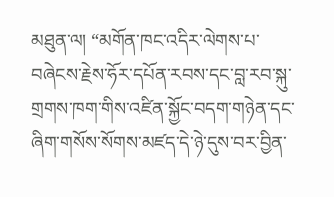མཐུན་ལ། “མགོན་ཁང་འདིར་ལེགས་པ་བཞེངས་རྗེས་ཧོར་དཔོན་རབས་དང་བླ་རབ་སྐུ་གྲགས་ཁག་གིས་འཛིན་སྐྱོང་བདག་གཉེན་དང་ཞིག་གསོས་སོགས་མཛད་དེ་ཉེ་དུས་བར་བྱིན་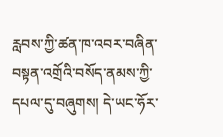རླབས་ཀྱི་ཚན་ཁ་འབར་བཞིན་བསྟན་འགྲོའི་བསོད་ནམས་ཀྱི་དཔལ་དུ་བཞུགས། དེ་ཡང་ཧོར་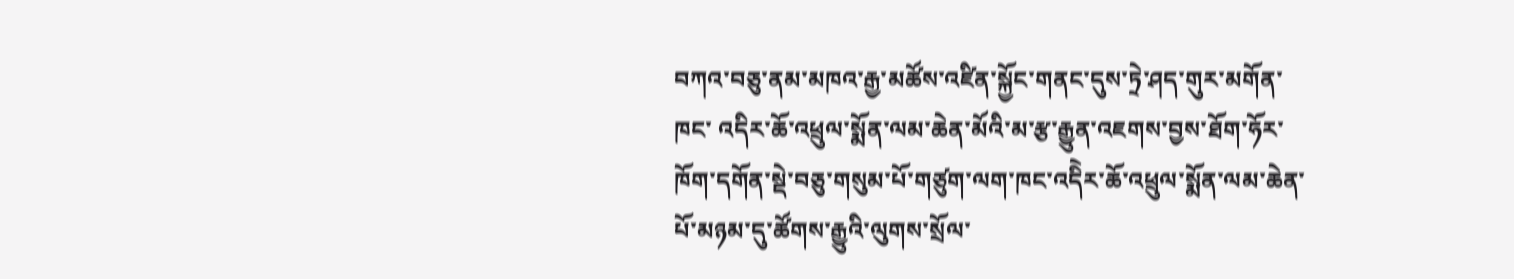བཀའ་བཅུ་ནམ་མཁའ་རྒྱ་མཚོས་འཛིན་སྐྱོང་གནང་དུས་ཏྲེ་ཤད་གུར་མགོན་ཁང་ འདིར་ཆོ་འཕྲུལ་སྨོན་ལམ་ཆེན་མོའི་མ་རྩ་རྒྱུན་འཇགས་བྱས་ཐོག་ཧོར་ཁོག་དགོན་སྡེ་བཅུ་གསུམ་པོ་གཙུག་ལག་ཁང་འདིེར་ཆོ་འཕྲུལ་སྨོན་ལམ་ཆེན་པོ་མཉམ་དུ་ཚོགས་རྒྱུའི་ལུགས་སྲོལ་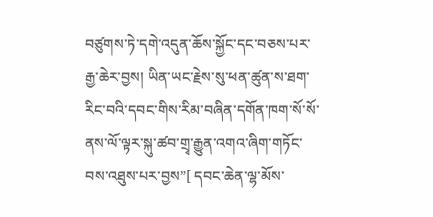བཙུགས་ཏེ་དགེ་འདུན་ཆོས་སྐྱོང་དང་བཅས་པར་རྒྱ་ཆེར་བྱས། ཡིན་ཡང་རྗེས་སུ་ཕན་ཚུན་ས་ཐག་རིང་བའི་དབང་གིས་རིམ་བཞིན་དགོན་ཁག་སོ་སོ་ནས་ལོ་ལྟར་སྐུ་ཚབ་གྲྭ་རྒྱུན་འགའ་ཞིག་གཏོང་བས་འཐུས་པར་བྱས”[ དབང་ཆེན་ལྷ་མོས་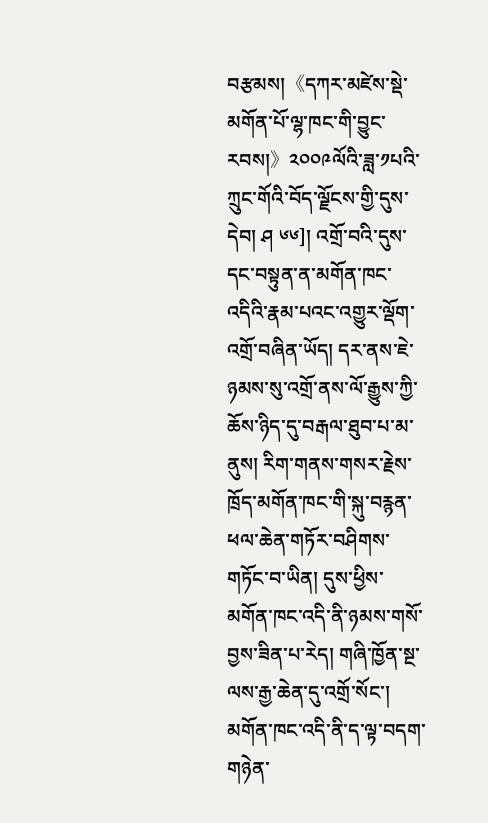བརྩམས།《དཀར་མཛེས་སྡེ་མགོན་པོ་ལྷ་ཁང་གི་བྱུང་རབས།》༢༠༠༩ལོའི་ཟླ་༡པའི་ཀྲུང་གོའི་བོད་ལྗོངས་གྱི་དུས་དེབ། ཤ ༦༦]། འགྲོ་བའི་དུས་དང་བསྟུན་ན་མགོན་ཁང་འདིའི་རྣམ་པའང་འགྱུར་ལྡོག་འགྲོ་བཞིན་ཡོད། དར་ནས་ཇེ་ཉམས་སུ་འགྲོ་ནས་ལོ་རྒྱུས་ཀྱི་ཆོས་ཉིད་དུ་བརྒལ་ཐུབ་པ་མ་ནུས། རིག་གནས་གསར་རྗེས་ཁྲོད་མགོན་ཁང་གི་སྐུ་བརྙན་ཕལ་ཆེན་གཏོར་བཤིགས་གཏོང་བ་ཡིན། དུས་ཕྱིས་མགོན་ཁང་འདི་ནི་ཉམས་གསོ་བྱས་ཟིན་པ་རེད། གཞི་ཁྱོན་སྔ་ལས་རྒྱ་ཆེན་དུ་འགྲོ་སོང་། མགོན་ཁང་འདི་ནི་ད་ལྟ་བདག་གཉེན་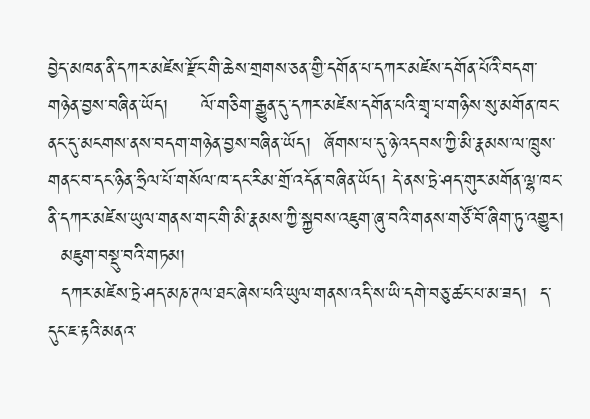བྱེད་མཁན་ནི་དཀར་མཛེས་རྫོང་གི་ཆེས་གྲགས་ཅན་གྱི་དགོན་པ་དཀར་མཛེས་དགོན་པོའི་བདག་གཉེན་བྱས་བཞིན་ཡོད།     ལོ་གཅིག་རྒྱུན་དུ་དཀར་མཛེས་དགོན་པའི་གྲྭ་པ་གཉིས་སུ་མགོན་ཁང་ནང་དུ་མངགས་ནས་བདག་གཉེན་བྱས་བཞིན་ཡོད།  ཞོགས་པ་དུ་ཉེ་འདབས་ཀྱི་མི་རྣམས་ལ་ཁྲུས་གནང་བ་དང་ཉིན་ཧྲིལ་པོ་གསོལ་ཁ་དང་རིམ་གྲོ་འདོན་བཞིན་ཡོད། དེ་ནས་ཏྲེ་ཤད་གུར་མགོན་ལྷ་ཁང་ནི་དཀར་མཛེས་ཡུལ་གནས་གང་གི་མི་རྣམས་ཀྱི་སྐྱབས་འཇུག་ཞུ་བའི་གནས་གཙོ་བོ་ཞིག་ཏུ་འགྱུར།
  མཇུག་བསྡུ་བའི་གཏམ།
  དཀར་མཛེས་ཏྲེ་ཤད་མཎ་ཊལ་ཐང་ཞེས་པའི་ཡུལ་གནས་འདི་ས་ཡི་དགེ་བཅུ་ཚང་པ་མ་ཟད།  ད་དུང་ཇ་རྟའི་མནའ་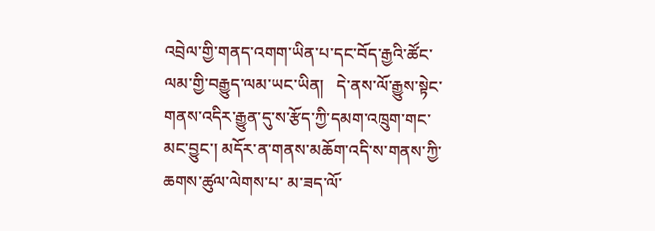འབྲེལ་གྱི་གནད་འགག་ཡིན་པ་དང་བོད་རྒྱའི་ཚོང་ལམ་གྱི་བརྒྱུད་ལམ་ཡང་ཡིན།   དེ་ནས་ལོ་རྒྱུས་སྟེང་གནས་འདིར་རྒྱུན་དུ་ས་རྩོད་ཀྱི་དམག་འཁྲུག་གང་མང་བྱུང་། མདོར་ན་གནས་མཆོག་འདི་ས་གནས་ཀྱི་ཆགས་ཚུལ་ལེགས་པ་ མ་ཟད་ལོ་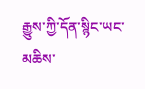རྒྱུས་ཀྱི་དོན་སྙིང་ཡང་མཆིས་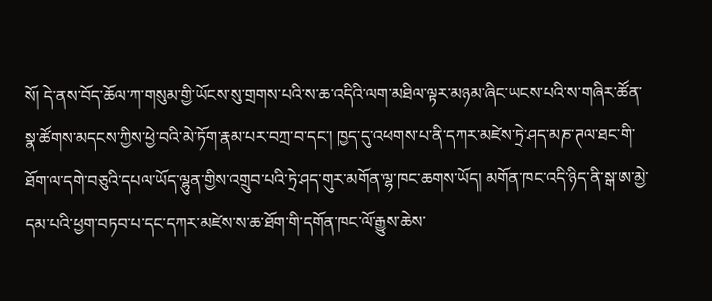སོ། དེ་ནས་བོད་ཆོལ་ཀ་གསུམ་གྱི་ཡོངས་སུ་གྲགས་པའི་ས་ཆ་འདིའི་ལག་མཐིལ་ལྟར་མཉམ་ཞིང་ཡངས་པའི་ས་གཞིར་ཚོན་སྣ་ཚོགས་མདངས་ཀྱིས་ཕྱེ་བའི་མེ་ཏོག་རྣམ་པར་བཀྲ་བ་དང་། ཁྱད་དུ་འཕགས་པ་ནི་དཀར་མཛེས་ཏྲེ་ཤད་མཎ་ཊལ་ཐང་གི་ཐོག་ལ་དགེ་བཅུའི་དཔལ་ཡོད་ལྷུན་གྱིས་འགྲུབ་པའི་ཏྲེ་ཤད་གུར་མགོན་ལྷ་ཁང་ཆགས་ཡོད། མགོན་ཁང་འདི་ཉིད་ནི་སྒ་ཨ་མྱེ་དམ་པའི་ཕྱག་བཏབ་པ་དང་དཀར་མཛེས་ས་ཆ་ཐོག་གི་དགོན་ཁང་ལོ་རྒྱུས་ཆེས་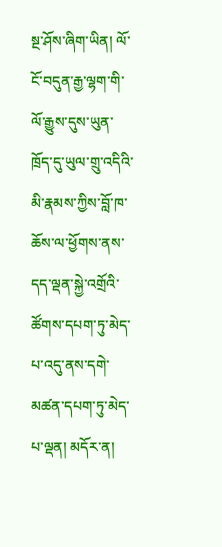སྔ་ཤོས་ཞིག་ཡིན། ལོ་ངོ་བདུན་རྒྱ་ལྷག་གི་ལོ་རྒྱུས་དུས་ཡུན་ཁྲོད་དུ་ཡུལ་གྲུ་འདིའི་མི་རྣམས་ཀྱིས་བློ་ཁ་ཆོས་ལ་ཕྱོགས་ནས་དད་ལྡན་སྐྱེ་འགྲོའི་ཚོགས་དཔག་ཏུ་མེད་པ་འདུ་ནས་དགེ་མཚན་དཔག་ཏུ་མེད་པ་ལྡན། མདོར་ན།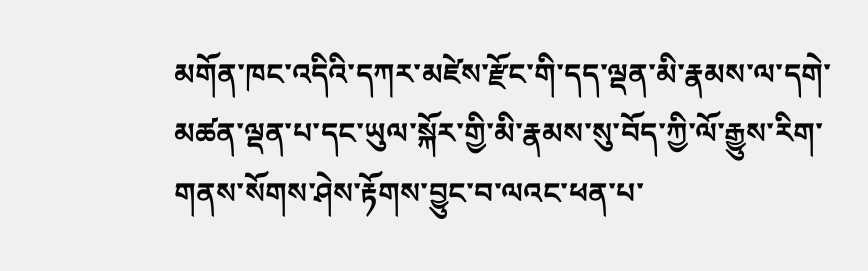མགོན་ཁང་འདིའི་དཀར་མཛེས་རྫོང་གི་དད་ལྡན་མི་རྣམས་ལ་དགེ་མཚན་ལྡན་པ་དང་ཡུལ་སྐོར་གྱི་མི་རྣམས་སུ་བོད་ཀྱི་ལོ་རྒྱུས་རིག་གནས་སོགས་ཤེས་རྟོགས་བྱུང་བ་ལའང་ཕན་པ་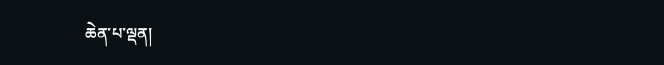ཆེན་པ་ལྡན།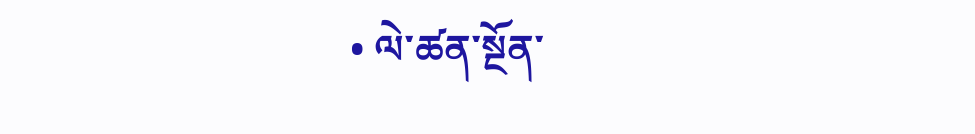• ལེ་ཚན་སྔོན་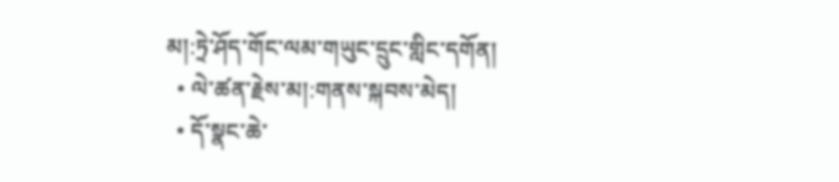མ།:ཏྲེ་ཤོད་གོང་ལམ་གཡུང་དྲུང་གླིང་དགོན།
  • ལེ་ཚན་རྗེས་མ།:གནས་སྐབས་མེད།
  • དོ་སྣང་ཆེ་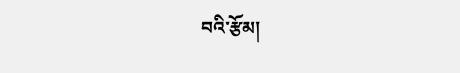བའི་རྩོམ།